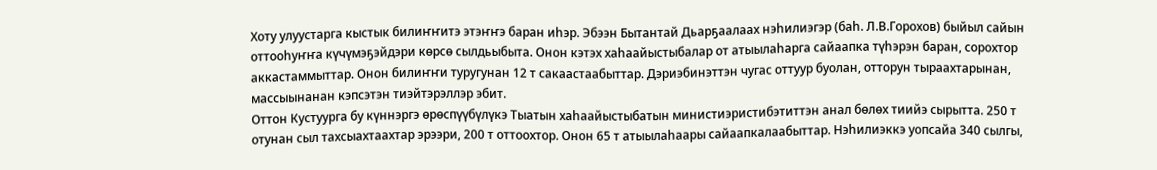Хоту улуустарга кыстык билиҥҥитэ этэҥҥэ баран иһэр. Эбээн Бытантай Дьарҕаалаах нэһилиэгэр (баһ. Л.В.Горохов) быйыл сайын оттооһуҥҥа күчүмэҕэйдэри көрсө сылдьыбыта. Онон кэтэх хаһаайыстыбалар от атыылаһарга сайаапка түһэрэн баран, сорохтор аккастаммыттар. Онон билиҥҥи туругунан 12 т сакаастаабыттар. Дэриэбинэттэн чугас оттуур буолан, отторун тыраахтарынан, массыынанан кэпсэтэн тиэйтэрэллэр эбит.
Оттон Кустуурга бу күннэргэ өрөспүүбүлүкэ Тыатын хаһаайыстыбатын министиэристибэтиттэн анал бөлөх тиийэ сырытта. 250 т отунан сыл тахсыахтаахтар эрээри, 200 т оттоохтор. Онон 65 т атыылаһаары сайаапкалаабыттар. Нэһилиэккэ уопсайа 340 сылгы,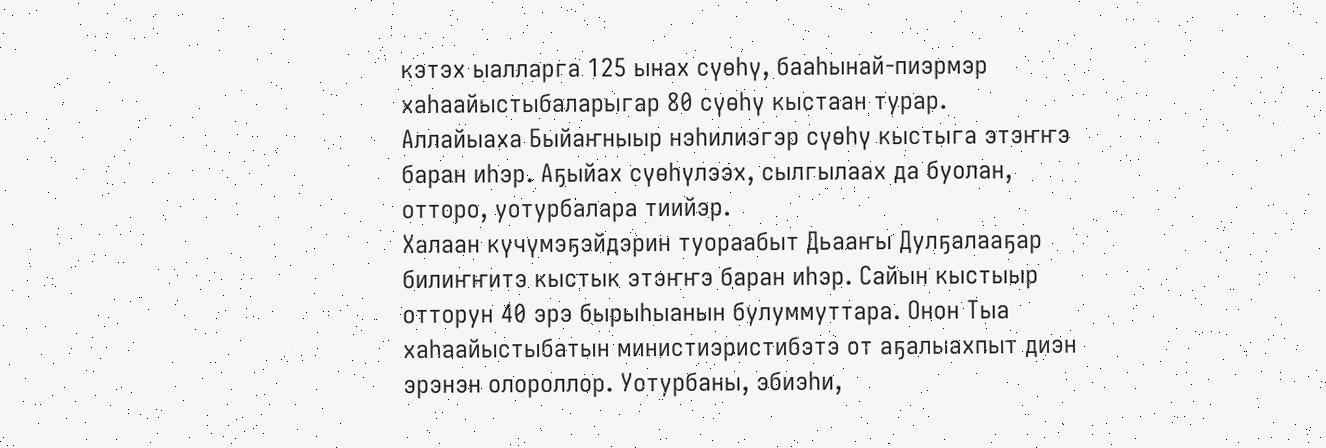кэтэх ыалларга 125 ынах сүөһү, бааһынай-пиэрмэр хаһаайыстыбаларыгар 80 сүөһү кыстаан турар.
Аллайыаха Быйаҥныыр нэһилиэгэр сүөһү кыстыга этэҥҥэ баран иһэр. Аҕыйах сүөһүлээх, сылгылаах да буолан, отторо, уотурбалара тиийэр.
Халаан күчүмэҕэйдэрин туораабыт Дьааҥы Дулҕалааҕар билиҥҥитэ кыстык этэҥҥэ баран иһэр. Сайын кыстыыр отторун 40 эрэ бырыһыанын булуммуттара. Онон Тыа хаһаайыстыбатын министиэристибэтэ от аҕалыахпыт диэн эрэнэн олороллор. Уотурбаны, эбиэһи,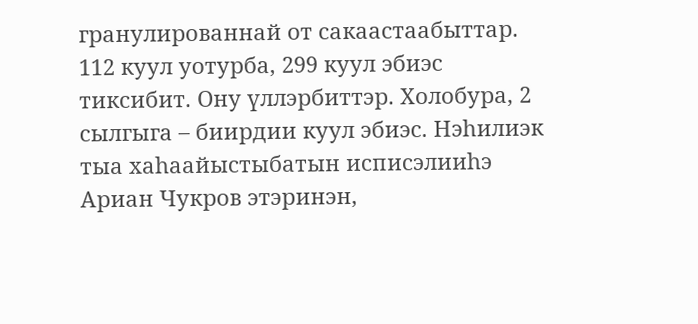гранулированнай от сакаастаабыттар. 112 куул уотурба, 299 куул эбиэс тиксибит. Ону үллэрбиттэр. Холобура, 2 сылгыга – биирдии куул эбиэс. Нэһилиэк тыа хаһаайыстыбатын исписэлииһэ Ариан Чукров этэринэн,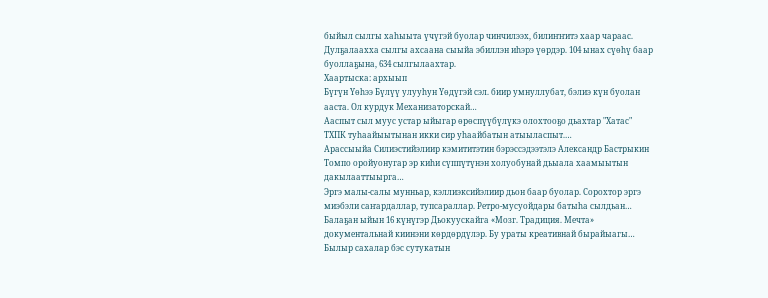быйыл сылгы хаһыыта үчүгэй буолар чинчилээх, билиҥҥитэ хаар чараас. Дулҕалаахха сылгы ахсаана сыыйа эбиллэн иһэрэ үөрдэр. 104 ынах сүөһү баар буоллаҕына, 634 сылгылаахтар.
Хаартыска: архыып
Бүгүн Үөһээ Бүлүү улууһун Үөдүгэй сэл. биир умнуллубат, бэлиэ күн буолан ааста. Ол курдук Механизаторскай…
Ааспыт сыл муус устар ыйыгар өрөспүүбүлүкэ олохтооҕо дьахтар "Хатас" ТХПК туһаайыытынан икки сир уһаайбатын атыыласпыт.…
Арассыыйа Силиэстийэлиир кэмититэтин бэрэссэдээтэлэ Александр Бастрыкин Томпо оройуонугар эр киһи сүппүтүнэн холуобунай дьыала хаамыытын дакылааттыырга…
Эргэ малы-салы мунньар, кэллиэксийэлиир дьон баар буолар. Сорохтор эргэ миэбэли саҥардаллар, тупсараллар. Ретро-мусуойдары батыһа сылдьан…
Балаҕан ыйын 16 күнүгэр Дьокуускайга «Мозг. Традиция. Мечта» документальнай киинэни көрдөрдүлэр. Бу ураты креативнай бырайыагы…
Былыр сахалар бэс сутукатын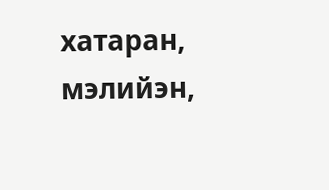хатаран, мэлийэн,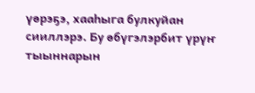үөрэҕэ, хааһыга булкуйан сииллэрэ. Бу өбүгэлэрбит үрүҥ тыыннарын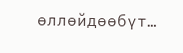өллөйдөөбүт…